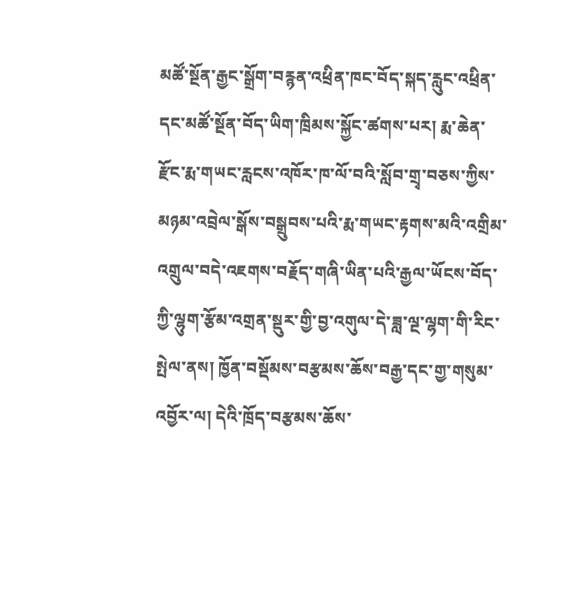མཚོ་སྔོན་རྒྱང་སྒྲོག་བརྙན་འཕྲིན་ཁང་བོད་སྐད་རླུང་འཕྲིན་དང་མཚོ་སྔོན་བོད་ཡིག་ཁྲིམས་སྐྱོང་ཚགས་པར། རྨ་ཆེན་རྫོང་རྨ་གཡང་རླངས་འཁོར་ཁ་ལོ་བའི་སློབ་གྲྭ་བཅས་ཀྱིས་མཉམ་འབྲེལ་སྒོས་བསྒྲུབས་པའི་རྨ་གཡང་རྟགས་མའི་འགྲིམ་འགྲུལ་བདེ་འཇགས་བརྗོད་གཞི་ཡིན་པའི་རྒྱལ་ཡོངས་བོད་ཀྱི་ལྷུག་རྩོམ་འགྲན་སྡུར་གྱི་བྱ་འགུལ་དེ་ཟླ་ལྔ་ལྷག་གི་རིང་སྤེལ་ནས། ཁྱོན་བསྡོམས་བརྩམས་ཆོས་བརྒྱ་དང་གྱ་གསུམ་འབྱོར་ལ། དེའི་ཁྲོད་བརྩམས་ཆོས་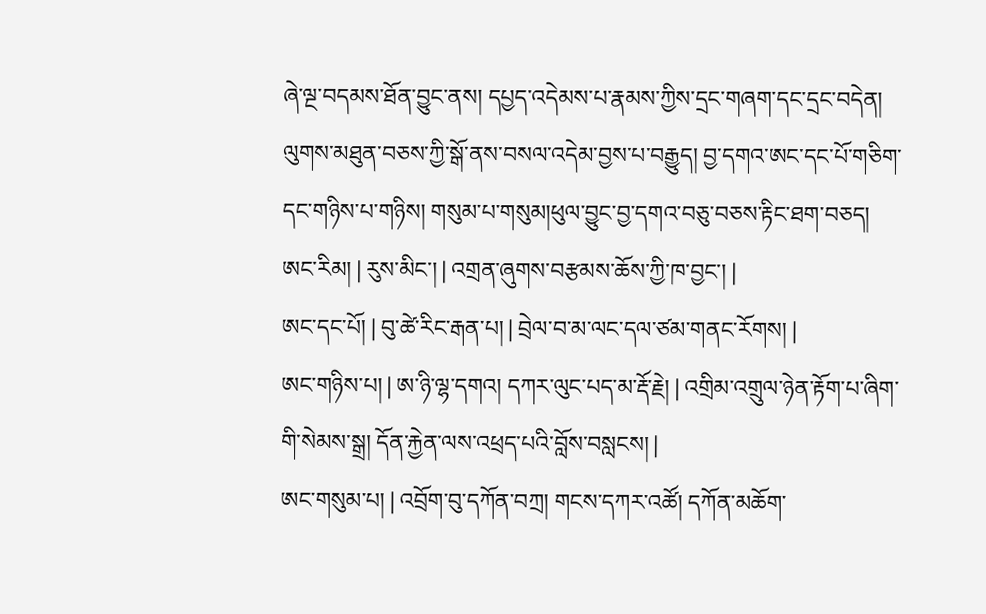ཞེ་ལྔ་བདམས་ཐོན་བྱུང་ནས། དཔྱད་འདེམས་པ་རྣམས་ཀྱིས་དྲང་གཞག་དང་དྲང་བདེན། ལུགས་མཐུན་བཅས་ཀྱི་སྒོ་ནས་བསལ་འདེམ་བྱས་པ་བརྒྱུད། བྱ་དགའ་ཨང་དང་པོ་གཅིག་དང་གཉིས་པ་གཉིས། གསུམ་པ་གསུམ།ཕུལ་བྱུང་བྱ་དགའ་བཅུ་བཅས་རྟིང་ཐག་བཅད།
ཨང་རིམ། | རུས་མིང་། | འགྲན་ཞུགས་བརྩམས་ཆོས་ཀྱི་ཁ་བྱང་། |
ཨང་དང་པོ། | བུ་ཚེ་རིང་རྒན་པ། | བྲེལ་བ་མ་ལང་དལ་ཙམ་གནང་རོགས། |
ཨང་གཉིས་པ། | ཨ་ཉི་ལྷ་དགའ། དཀར་ལུང་པད་མ་རྡོ་རྗེ། | འགྲིམ་འགྲུལ་ཉེན་རྟོག་པ་ཞིག་གི་སེམས་སྒྲ། དོན་རྐྱེན་ལས་འཕྲད་པའི་བློས་བསླངས། |
ཨང་གསུམ་པ། | འབྲོག་བུ་དཀོན་བཀྲ། གངས་དཀར་འཚོ། དཀོན་མཆོག་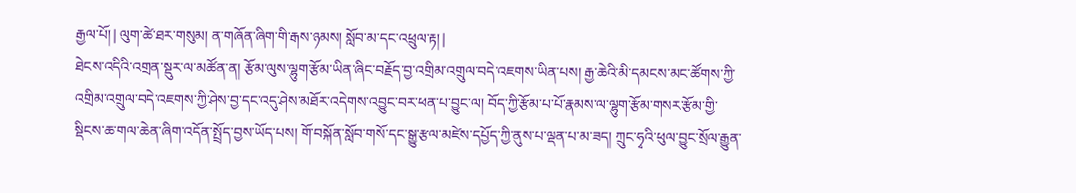རྒྱལ་པོ། | ལུག་ཚེ་ཐར་གསུམ། ན་གཞོན་ཞིག་གི་རྒས་ཉམས། སློབ་མ་དང་འཕྲུལ་རྟ། |
ཐེངས་འདིའི་འགྲན་སྡུར་ལ་མཚོན་ན། རྩོམ་ལུས་ལྷུག་རྩོམ་ཡིན་ཞིང་བརྗོད་བྱ་འགྲིམ་འགྲུལ་བདེ་འཇགས་ཡིན་པས། རྒྱ་ཆེའི་མི་དམངས་མང་ཚོགས་ཀྱི་འགྲིམ་འགྲུལ་བདེ་འཇགས་ཀྱི་ཤེས་བྱ་དང་འདུ་ཤེས་མཐོར་འདེགས་འབྱུང་བར་ཕན་པ་བྱུང་ལ། བོད་ཀྱི་རྩོམ་པ་པོ་རྣམས་ལ་ལྷུག་རྩོམ་གསར་རྩོམ་གྱི་སྡིངས་ཆ་གལ་ཆེན་ཞིག་འདོན་སྤྲོད་བྱས་ཡོད་པས། གོ་བསྐོན་སློབ་གསོ་དང་སྒྱུ་རྩལ་མཛེས་དཔྱོད་ཀྱི་ནུས་པ་ལྡན་པ་མ་ཟད། ཀྲུང་ཧྭའི་ཕུལ་བྱུང་སྲོལ་རྒྱུན་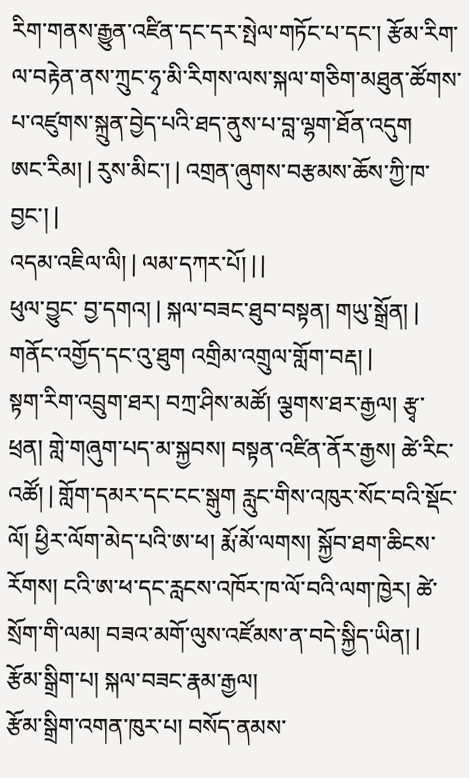རིག་གནས་རྒྱུན་འཛིན་དང་དར་སྤེལ་གཏོང་པ་དང་། རྩོམ་རིག་ལ་བརྟེན་ནས་ཀྲུང་ཧྭ་མི་རིགས་ལས་སྐལ་གཅིག་མཐུན་ཚོགས་པ་འཛུགས་སྐྲུན་བྱེད་པའི་ཐད་ནུས་པ་བླ་ལྷག་ཐོན་འདུག
ཨང་རིམ། | རུས་མིང་། | འགྲན་ཞུགས་བརྩམས་ཆོས་ཀྱི་ཁ་བྱང་། |
འདམ་འཇིལ་ལི། | ལམ་དཀར་པོ། | |
ཕུལ་བྱུང་ བྱ་དགའ། | སྐལ་བཟང་ཐུབ་བསྟན། གཡུ་སྒྲོན། | གནོང་འགྱོད་དང་འུ་ཐུག འགྲིམ་འགྲུལ་གློག་བརྡ། |
སྟག་རིག་འབྲུག་ཐར། བཀྲ་ཤིས་མཚོ། ལྕགས་ཐར་རྒྱལ། རྩྭ་ཕྲན། གླེ་གཞུག་པད་མ་སྐྱབས། བསྟན་འཛིན་ནོར་རྒྱས། ཚེ་རིང་འཚོ། | གློག་དམར་དང་ངང་སྒུག རླུང་གིས་འཁུར་སོང་བའི་སྡོང་ལོ། ཕྱིར་ལོག་མེད་པའི་ཨ་ཕ། རྨོ་མོ་ལགས། སྐྱོབ་ཐག་ཆིངས་རོགས། ངའི་ཨ་ཕ་དང་རླངས་འཁོར་ཁ་ལོ་བའི་ལག་ཁྱེར། ཚེ་སྲོག་གི་ལམ། བཟའ་མགོ་ལུས་འཛོམས་ན་བདེ་སྐྱིད་ཡིན། |
རྩོམ་སྒྲིག་པ། སྐལ་བཟང་རྣམ་རྒྱལ།
རྩོམ་སྒྲིག་འགན་ཁུར་པ། བསོད་ནམས་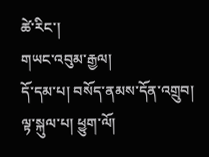ཚེ་རིང་།
གཡང་འབུམ་རྒྱལ།
དོ་དམ་པ། བསོད་ནམས་དོན་འགྲུབ།
ལྟ་སྐུལ་པ། ཕྱུག་ལོ།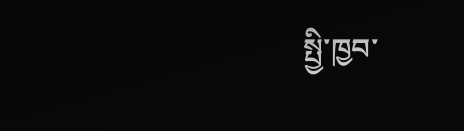སྤྱི་ཁྱབ་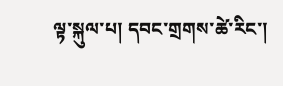ལྟ་སྐུལ་པ། དབང་གྲགས་ཚེ་རིང་།